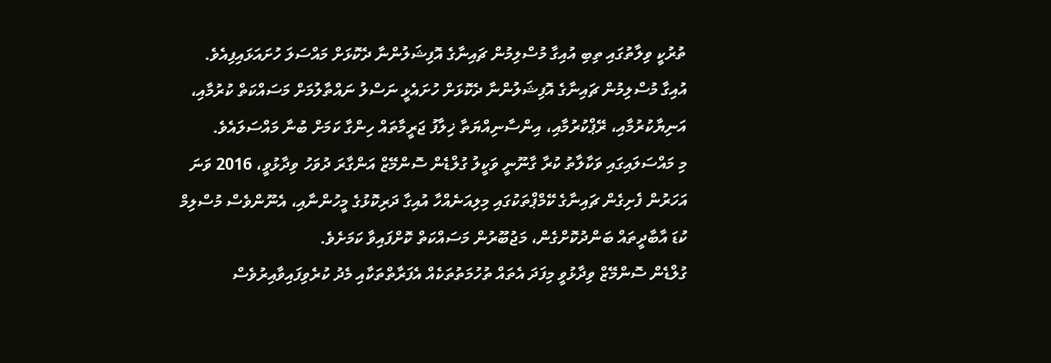ތުރުކީ ވިލާތުގައި ތިބި އުއިގާ މުސްލިމުން ޗައިނާގެ އޮފިޝަލުންނާ ދެކޮޅަށް މައްސަލަ ހުށައަޅައިފިއެވެ.
އުއިގާ މުސްލިމުން ޗައިނާގެ އޮފިޝަލުންނާ ދެކޮޅަށް ހުށައެޅީ ނަސްލު ނައްތާލުމަށް މަސައްކަތް ކުރުމާއި، އަނިޔާކުރުމާއި، ރޭޕްކުރުމާއި، އިންސާނިއްޔަތާ ޚިލާފު ޖަރީމާތައް ހިންގާ ކަމަށް ބުނާ މައްސަލައެވެ.
މި މައްސަލައިގައި ވަކާލާތު ކުރާ ގާނޫނީ ވަކީލު ގުލްޑެން ސޮންމޭޒް އަންގާރަ ދުވަހު ވިދާޅުވީ، 2016 ވަނަ އަހަރުން ފެށިގެން ޗައިނާގެ ކޭމްޕްތަކުގައި މިލިއަނެއްހާ އުއިގާ ދަރިކޮޅުގެ މީހުންނާއި، އެނޫންވެސް މުސްލިމް ކުޑަ އާބާދީތައް ބަންދުކޮށްގެން، މަޖުބޫރުން މަސައްކަތް ކޮށްފައިވާ ކަމަށެވެ.
ގުލްޑެން ސޮންމޭޒް ވިދާޅުވީ މިފަދަ އެތައް ތުހުމަތުތަކެއް އެފަރާތްތަކާއި މެދު ކުރެވިފައިވާއިރުވެސް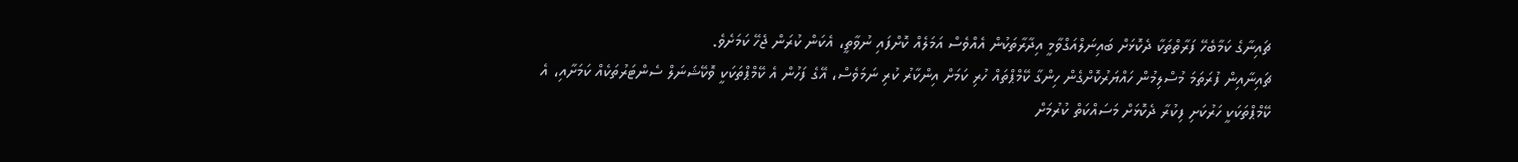ޗައިނާގެ ކަމާބެހޭ ފަރާތްތަކާ ދެކޮޅަށް ބައިނަލްއަގްވާމީ އިދާރާތަކުން އެއްވެސް އަމަލެއް ކޮށްފައި ނުވާތީ، އެކަން ކުރަން ޖެހޭ ކަމަށެވެ.
ޗައިނާއިން ފުރަތަމަ މުސްލިމުން ހައްޔަރުކޮށްގެން ހިންގާ ކޭމްޕްތައް ހުރި ކަމަށް އިންކާރު ކުރި ނަމަވެސް، އޭގެ ފަހުން އެ ކޭމްޕްތަކަކީ ވޮކޭޝަނަލް ސެންޓަރުތަކެއް ކަމަށާއި، އެ ކޭމްޕްތަކަކީ ހަރުކަށި ފިކުރާ ދެކޮޅަށް މަސައްކަތް ކުރުމަށް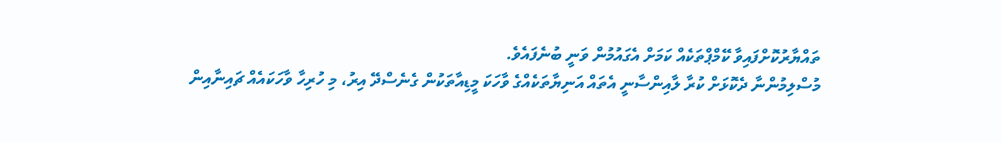ތައްޔާރުކޮށްފައިވާ ކޭމްޕްތަކެއް ކަމަށް އެގައުމުން ވަނީ ބުނެފައެވެ.
މުސްލިމުންނާ ދެކޮޅަށް ކުރާ ލާއިންސާނީ އެތައް އަނިޔާތަކެއްގެ ވާހަކަ މީޑިއާތަކުން ގެނެސްދޭ އިރު، މި ހުރިހާ ވާހަކައެއް ޗައިނާއިން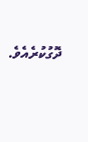ދޮގުކުރެއެވެ.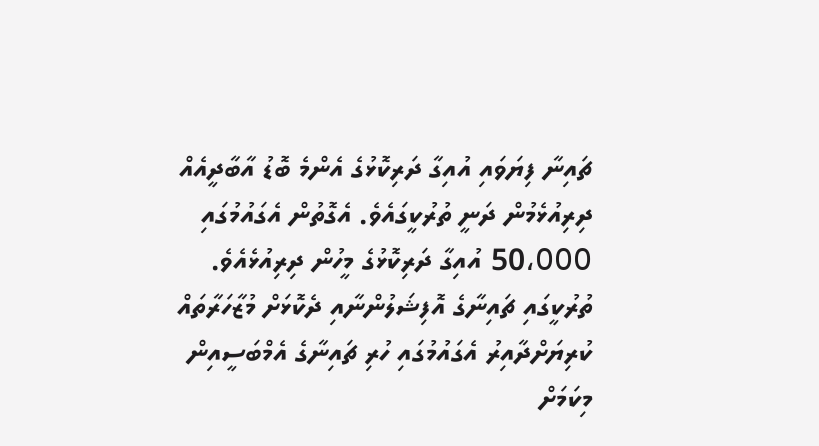ޗައިނާ ފިޔަވައި އުއިގާ ދަރިކޮޅުގެ އެންމެ ބޮޑު އާބާދީއެއް ދިރިއުޅެމުން ދަނީ ތުރުކީގައެވެ. އެގޮތުން އެގައުމުގައި 50،000 އުއިގާ ދަރިކޮޅުގެ މީހުން ދިރިއުޅެއެވެ.
ތުރުކީގައި ޗައިނާގެ އޮފިޝަލުންނާއި ދެކޮޅަށް މުޒާހަރާތައް ކުރިޔަށްދާއިރު އެގައުމުގައި ހުރި ޗައިނާގެ އެމްބަސީއިން މިކަމަށް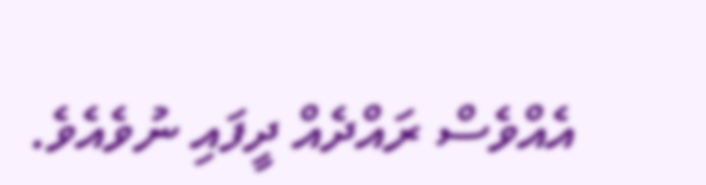އެއްވެސް ރައްދެއް ދީފައި ނުވެއެވެ.